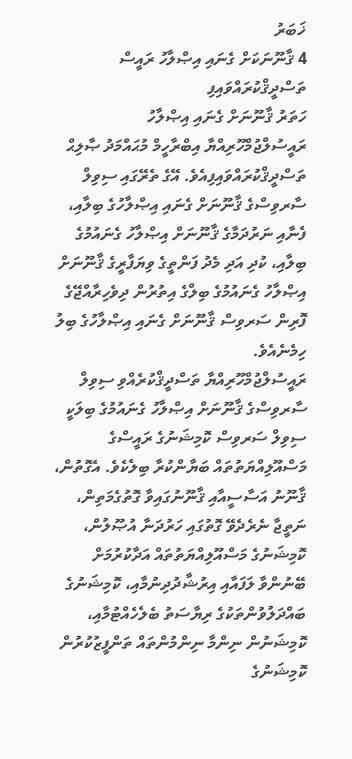ޚަބަރު
4 ޤާނޫނަކަށް ގެނައި އިޞްލާހު ރައީސް ތަސްދީޤްކުރައްވައިފި
ހަތަރު ޤާނޫނަށް ގެނައި އިޞްލާހު ރައީސުލްޖުމްހޫރިއްޔާ އިބްރާހީމް މުޙައްމަދު ޞާލިޙް ތަސްދީޤްކުރައްވައިފިއެވެ. އޭގެ ތެރޭގައި ސިވިލް ސާރވިސްގެ ޤާނޫނަށް ގެނައި އިޞްލާހުގެ ބިލާއި، ފެނާއި ނަރުދަމާގެ ޤާނޫނަށް އިޞްލާހު ގެނައުމުގެ ބިލާއި، ކުދި އަދި މެދު ފަންތީގެ ވިޔަފާރީގެ ޤާނޫނަށް އިޞްލާހު ގެނައުމުގެ ބިލްގެ އިތުރުން ދިވެހިރާއްޖޭގެ ފޮރިން ސަރވިސް ޤާނޫނަށް ގެނައި އިޞްލާހުގެ ބިލު ހިމެނެއެވެ.
ރައީސުލްޖުމްހޫރިއްޔާ ތަސްދީޤްކުރެއްވި ސިވިލް ސާރވިސްގެ ޤާނޫނަށް އިޞްލާހު ގެނައުމުގެ ބިލަކީ ސިވިލް ސަރވިސް ކޮމިޝަނުގެ ރައީސްގެ މަސްއޫލިއްޔަތުތައް ބަޔާންކުރާ ބިލެކެވެ. އެގޮތުން، ޤާނޫނު އަސާސީއާއި ޤާނޫނުގައިވާ ގޮތުގެމަތިން، ނަތީޖާ ނެރެދެވޭ ގޮތުގައި ހަރުދަނާ އުޞޫލުން، ކޮމިޝަނުގެ މަސްއޫލިއްޔަތުތައް އަދާކުރުމަށް ބޭނުންވާ ލަފައާއި އިރުޝާދުދިނުމާއި، ކޮމިޝަނުގެ ބައްދަލުވުންތަކުގެ ރިޔާސަތު ބެލެހެއްޓުމާއި، ކޮމިޝަނުން ނިންމާ ނިންމުންތައް ތަންފީޒުކުރުން ކޮމިޝަނުގެ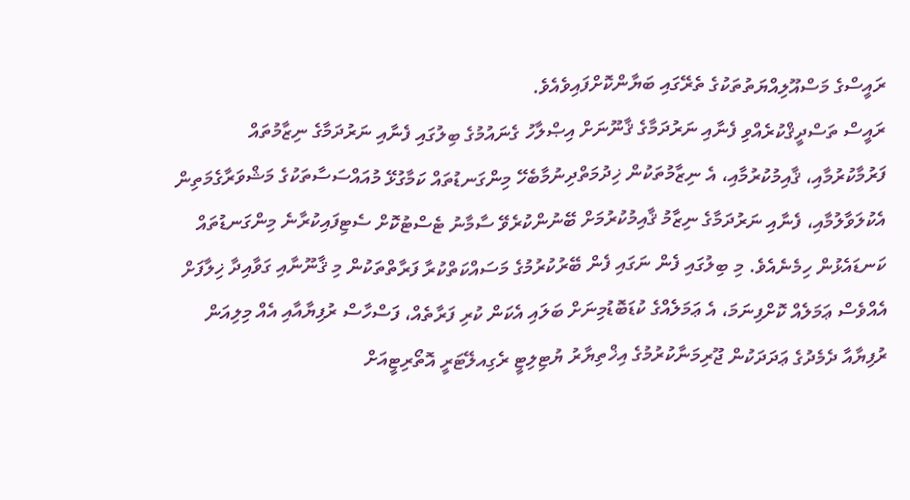ރައީސްގެ މަސްއޫލިއްޔަތުތަކުގެ ތެރޭގައި ބަޔާންކޮށްފައިވެއެވެ.
ރައީސް ތަސްދީޤްކުރެއްވި ފެނާއި ނަރުދަމާގެ ޤާނޫނަށް އިޞްލާހު ގެނައުމުގެ ބިލުގައި ފެނާއި ނަރުދަމާގެ ނިޒާމުތައް ފަރުމާކުރުމާއި، ޤާއިމުކުރުމާއި، އެ ނިޒާމުތަކުން ޚިދުމަތްދިނުމާބެހޭ މިންގަނޑުތައް ކަމާގުޅޭ މުއައްސަސާތަކުގެ މަޝްވަރާގެމަތިން އެކުލަވާލުމާއި، ފެނާއި ނަރުދަމާގެ ނިޒާމު ޤާއިމުކުރުމަށް ބޭނުންކުރެވޭ ސާމާނު ޓެސްޓުކޮށް ސެޓިފައިކުރާނެ މިންގަނޑުތައް ކަނޑައެޅުން ހިމެނެއެވެ. މި ބިލުގައި ފެން ނަގައި ފެން ބޭރުކުރުމުގެ މަސައްކަތްކުރާ ފަރާތްތަކުން މި ޤާނޫނާއި ގަވާއިދާ ޚިލާފަށް އެއްވެސް ޢަމަލެއް ކޮށްފިނަމަ، އެ ޢަމަލެއްގެ ކުޑަބޮޑުމިނަށް ބަލައި އެކަން ކުރި ފަރާތެއް، ފަސްހާސް ރުފިޔާއާއި އެއް މިލިއަން ރުފިޔާއާ ދެމެދުގެ ޢަދަދަކުން ޖޫރިމަނާކުރުމުގެ އިޚްތިޔާރު ޔުޓިލިޓީ ރެގިއލޭޓަރީ އޮތޯރިޓީއަށް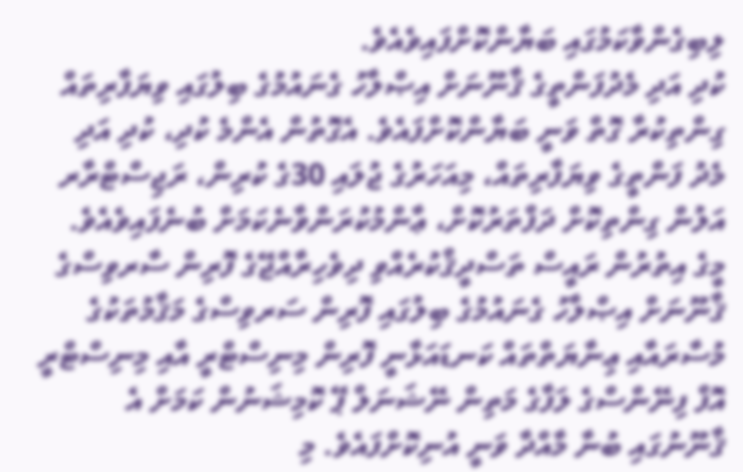ލިބިގެންވާކަމުގައި ބަޔާންކޮށްފައިވެއެވެ.
ކުދި އަދި މެދުފަންތީގެ ޤާނޫނަށް އިޞްލާހު ގެނައުމުގެ ބިލުގައި ވިޔަފާރިތައް ގިންތިކުރާ ގޮތް ވަނީ ބަޔާންކޮށްފައެވެ. އެގޮތުން އެންމެ ކުދި، ކުދި އަދި މެދު ފަންތީގެ ވިޔަފާރިތައް، މިއަހަރުގެ ޖުލައި 30ގެ ކުރިން، ރަޖިސްޓްރާރ އަލުން ގިންތިކޮށް ދަފްތަރުކޮށް، ޢާންމުކުރަންވާނެކަމަށް ބުނެފައިވެއެވެ.
މީގެ އިތުރުން ރައީސް ތަސްދީޤްކުރެއްވި ދިވެހިރާއްޖޭގެ ފޮރިން ސާރވިސްގެ ޤާނޫނަށް އިޞްލާހު ގެނައުމުގެ ބިލުގައި ފޮރިން ސަރވިސްގެ މަޤާމުތަކުގެ މުސާރައާއި ޢިނާޔަތްތައް ކަނޑައަޅާނީ ފޮރިން މިނިސްޓްރީ އާއި މިނިސްޓްރީ އޮފް ފިނޭންސްގެ ލަފާގެ މަތިން ނޭޝަނަލް ޕޭ ކޮމިޝަނުން ކަމަށް އެ ޤާނޫނުގައި ބުނާ މާއްދާ ވަނީ އުނިކޮށްފައެވެ. މި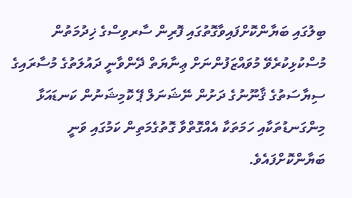ބިލުގައި ބަޔާންކޮށްފައިވާގޮތުގައި ފޮރިން ސާރވިސްގެ ޚިދުމަތުން މުސްކުޅިކުރެވޭ މުވައްޒަފުންނަށް ޢިނާޔަތް ދޭންވާނީ ދައުލަތުގެ މުސާރައިގެ ސިޔާސަތުގެ ޤާނޫނުގެ ދަށުން ނޭޝަނަލް ޕޭ ކޮމިޝަނުން ކަނޑައަޅާ މިންގަނޑުތަކާއި ހަމަތަކާ އެއްގޮތްވާ ގޮތުގެމަތިން ކަމުގައި ވަނީ ބަޔާންކޮށްފައެވެ.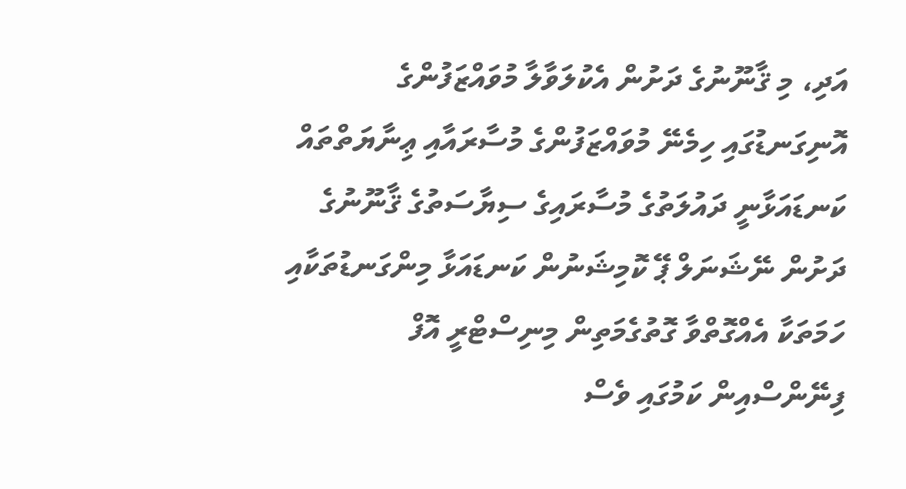އަދި، މި ޤާނޫނުގެ ދަށުން އެކުލަވާލާ މުވައްޒަފުންގެ އޮނިގަނޑުގައި ހިމެނޭ މުވައްޒަފުންގެ މުސާރައާއި ޢިނާޔަތްތައް ކަނޑައަޅާނީ ދައުލަތުގެ މުސާރައިގެ ސިޔާސަތުގެ ޤާނޫނުގެ ދަށުން ނޭޝަނަލް ޕޭ ކޮމިޝަނުން ކަނޑައަޅާ މިންގަނޑުތަކާއި ހަމަތަކާ އެއްގޮތްވާ ގޮތުގެމަތިން މިނިސްޓްރީ އޮފް ފިނޭންސްއިން ކަމުގައި ވެސް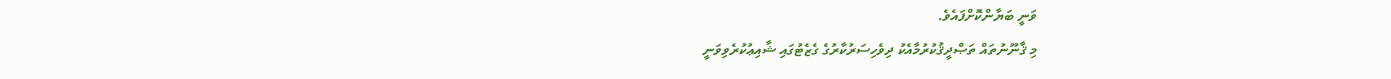ވަނީ ބަޔާންކޮށްފައެވެ.
މި ޤާނޫނުތައް ތަޞްދީޤުކުރުމާއެކު ދިވެހިސަރުކާރުގެ ގެޒެޓުގައި ޝާއިޢުކުރެވިވަނީ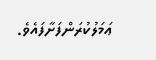ޢަމަލުކުރަންފަށާފައެވެ.